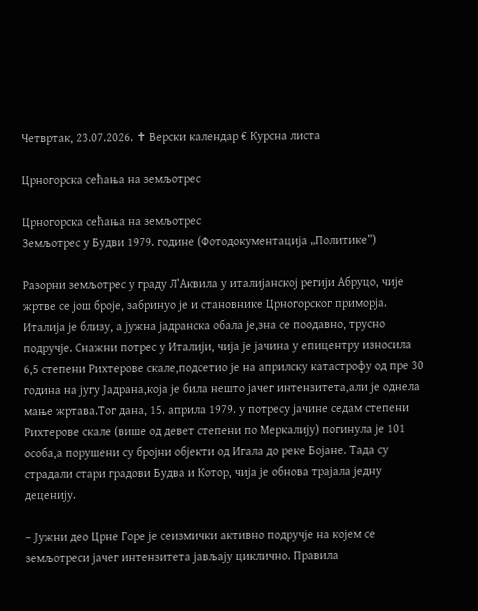Четвртак, 23.07.2026. ✝ Верски календар € Курсна листа

Црногорска сећања на земљотрес

Црногорска сећања на земљотрес
Земљотрес у Будви 1979. године (Фотодокументација „Политике”)

Разорни земљотрес у граду Л’Аквила у италијанској регији Абруцо, чије жртве се још броје, забринуо је и становнике Црногорског приморја. Италија је близу, а јужна јадранска обала је,зна се поодавно, трусно подручје. Снажни потрес у Италији, чија је јачина у епицентру износила 6,5 степени Рихтерове скале,подсетио је на априлску катастрофу од пре 30 година на југу Јадрана,која је била нешто јачег интензитета,али је однела мање жртава.Тог дана, 15. априла 1979. у потресу јачине седам степени Рихтерове скале (више од девет степени по Меркалију) погинула је 101 особа,а порушени су бројни објекти од Игала до реке Бојане. Тада су страдали стари градови Будва и Котор, чија је обнова трајала једну деценију.

– Јужни део Црне Горе је сеизмички активно подручје на којем се земљотреси јачег интензитета јављају циклично. Правила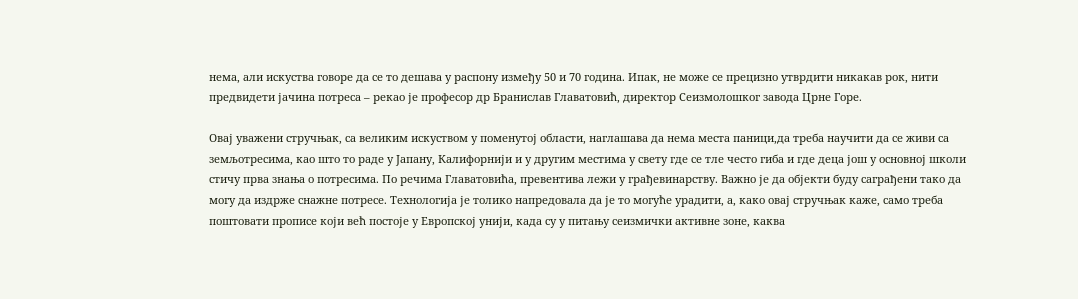нема, али искуства говоре да се то дешава у распону између 50 и 70 година. Ипак, не може се прецизно утврдити никакав рок, нити предвидети јачина потреса – рекао је професор др Бранислав Главатовић, директор Сеизмолошког завода Црне Горе.

Овај уважени стручњак, са великим искуством у поменутој области, наглашава да нема места паници,да треба научити да се живи са земљотресима, као што то раде у Јапану, Калифорнији и у другим местима у свету где се тле често гиба и где деца још у основној школи стичу прва знања о потресима. По речима Главатовића, превентива лежи у грађевинарству. Важно је да објекти буду саграђени тако да могу да издрже снажне потресе. Технологија је толико напредовала да је то могуће урадити, а, како овај стручњак каже, само треба поштовати прописе који већ постоје у Европској унији, када су у питању сеизмички активне зоне, каква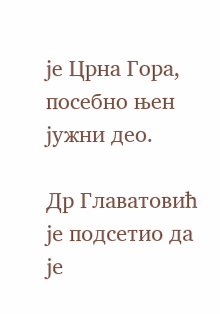је Црна Гора, посебно њен јужни део.

Др Главатовић је подсетио да је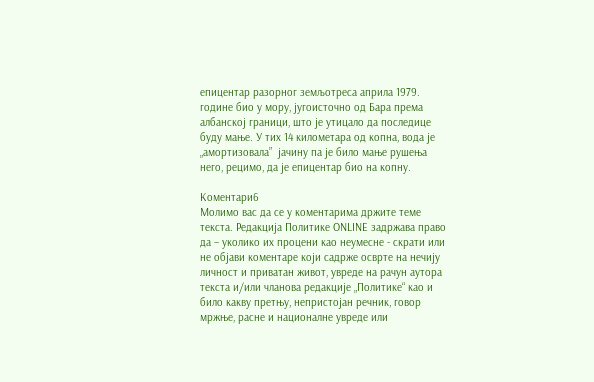епицентар разорног земљотреса априла 1979. године био у мору, југоисточно од Бара према албанској граници, што је утицало да последице буду мање. У тих 14 километара од копна, вода је „амортизовала”  јачину па је било мање рушења него, рецимо, да је епицентар био на копну.

Коментари6
Молимо вас да се у коментарима држите теме текста. Редакција Политике ONLINE задржава право да – уколико их процени као неумесне - скрати или не објави коментаре који садрже осврте на нечију личност и приватан живот, увреде на рачун аутора текста и/или чланова редакције „Политике“ као и било какву претњу, непристојан речник, говор мржње, расне и националне увреде или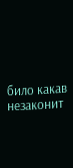било какав незаконит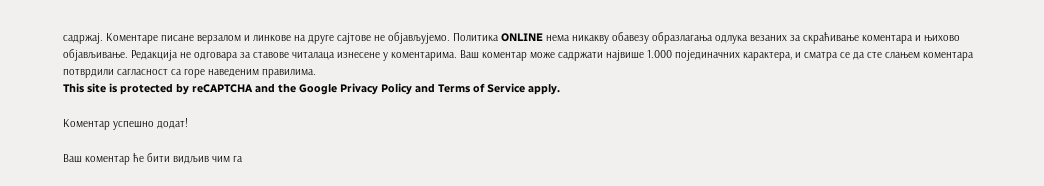садржај. Коментаре писане верзалом и линкове на друге сајтове не објављујемо. Политика ONLINE нема никакву обавезу образлагања одлука везаних за скраћивање коментара и њихово објављивање. Редакција не одговара за ставове читалаца изнесене у коментарима. Ваш коментар може садржати највише 1.000 појединачних карактера, и сматра се да сте слањем коментара потврдили сагласност са горе наведеним правилима.
This site is protected by reCAPTCHA and the Google Privacy Policy and Terms of Service apply.

Комeнтар успeшно додат!

Ваш комeнтар ћe бити видљив чим га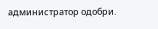администратор одобри.